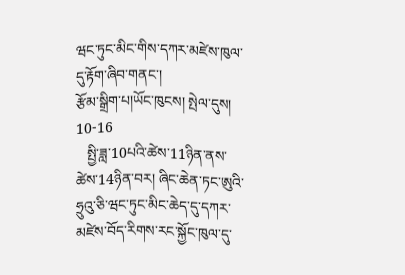ཝང་ཏུང་མིང་གིས་དཀར་མཛེས་ཁུལ་དུ་རྟོག་ཞིབ་གནང་།
རྩོམ་སྒྲིག་པ།ཡོང་ཁུངས། སྤེལ་དུས། 10-16
   སྤྱི་ཟླ་10པའི་ཚེས་11ཉིན་ནས་ཚེས་14ཉིན་བར། ཞིང་ཆེན་ཏང་ཨུའི་ཧྲུའུ་ཅི་ཝང་ཏུང་མིང་ཆེད་དུ་དཀར་མཛེས་བོད་རིགས་རང་སྐྱོང་ཁུལ་དུ་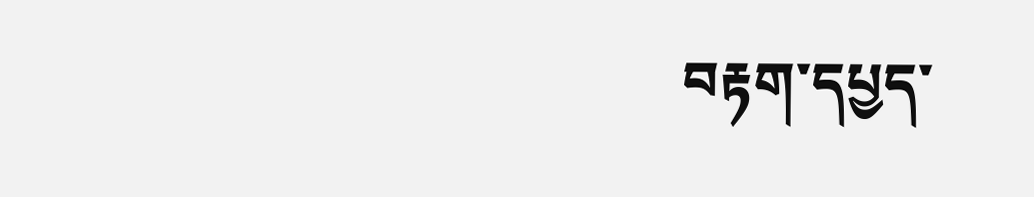བརྟག་དཔྱད་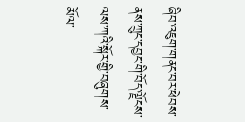ཞིབ་འཇུག་གནང་བར་ཕེབས་ནས་ཀྲུང་དབྱང་གི་བོད་ལྗོངས་ལས་ཀའི་སྐོར་གྱི་བཞུགས་མོལ་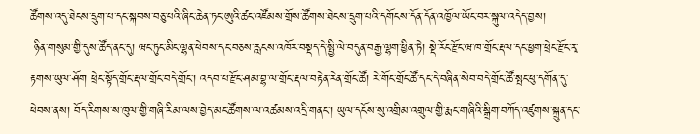ཚོགས་འདུ་ཐེངས་དྲུག་པ་དང་སྐབས་བཅུ་པའི་ཞིང་ཆེན་ཏང་ཨུའི་ཚང་འཛོམས་གྲོས་ཚོགས་ཐེངས་དྲུག་པའི་དགོངས་དོན་དོན་འཁྱོལ་ཡོང་བར་སྐུལ་འདེད་བྱས།
 ཉིན་གསུམ་གྱི་དུས་ཚོད་ནང་དུ། ཝང་ཏུང་མིང་ལྷན་ཕེབས་དང་བཅས་རླངས་འཁོར་བསྡད་དེ་སྤྱི་ལེ་བདུན་བརྒྱ་ལྷག་ཕྱིན་ཏེ། སྡེ་རོང་རྫོང་ཝ་ཁ་གྲོང་རྡལ་དང་ཕྱག་ཕྲེང་རྫོང་རྭ་རྟགས་ཡུལ་ཤོག ཕྲེང་སྟོད་གྲོང་རྡལ་གྲོང་བདེ་གྲོང་། འདབ་པ་རྫོང་ཤམ་བྷ་ལ་གྲོང་རྡལ་བརྟེན་རེན་གྲོང་ཚོ། རེ་གོང་གྲོང་ཚོ་དང་དེ་བཞིན་སེབ་བདེ་གྲོང་ཚོ་སྤང་ཕུ་དགོན་དུ་ཕེབས་ནས། བོད་རིགས་ས་ཁུལ་གྱི་གཞི་རིམ་ལས་བྱེད་མང་ཚོགས་ལ་འཚམས་འདྲི་གནང་། ཡུལ་དངོས་སུ་འགྲིམ་འགྲུལ་གྱི་རྨང་གཞིའི་སྒྲིག་བཀོད་འཛུགས་སྐྲུན་དང་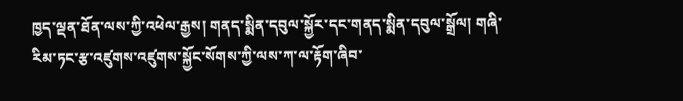ཁྱད་ལྡན་ཐོན་ལས་ཀྱི་འཕེལ་རྒྱས། གནད་སྨིན་དབུལ་སྐྱོར་དང་གནད་སྨིན་དབུལ་སྒྲོལ། གཞི་རིམ་ཏང་རྩ་འཛུགས་འཛུགས་སྐྱོང་སོགས་ཀྱི་ལས་ཀ་ལ་རྟོག་ཞིབ་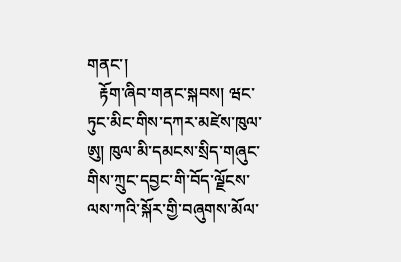གནང་།
   རྟོག་ཞིབ་གནང་སྐབས། ཝང་ཏུང་མིང་གིས་དཀར་མཛེས་ཁུལ་ཨུ། ཁུལ་མི་དམངས་སྲིད་གཞུང་གིས་ཀྲུང་དབྱང་གི་བོད་ལྗོངས་ལས་ཀའི་སྐོར་གྱི་བཞུགས་མོལ་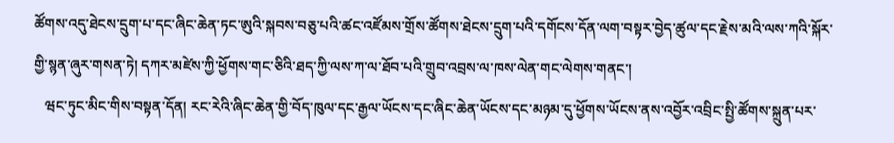ཚོགས་འདུ་ཐེངས་དྲུག་པ་དང་ཞིང་ཆེན་ཏང་ཨུའི་སྐབས་བཅུ་པའི་ཚང་འཛོམས་གྲོས་ཚོགས་ཐེངས་དྲུག་པའི་དགོངས་དོན་ལག་བསྟར་བྱེད་ཚུལ་དང་རྗེས་མའི་ལས་ཀའི་སྐོར་གྱི་སྙན་ཞུར་གསན་ཏེ། དཀར་མཛེས་ཀྱི་ཕྱོགས་གང་ཅིའི་ཐད་ཀྱི་ལས་ཀ་ལ་ཐོབ་པའི་གྲུབ་འབྲས་ལ་ཁས་ལེན་གང་ལེགས་གནང་།
   ཝང་ཏུང་མིང་གིས་བསྟན་དོན། རང་རེའི་ཞིང་ཆེན་གྱི་བོད་ཁུལ་དང་རྒྱལ་ཡོངས་དང་ཞིང་ཆེན་ཡོངས་དང་མཉམ་དུ་ཕྱོགས་ཡོངས་ནས་འབྱོར་འབྲིང་སྤྱི་ཚོགས་སྐྲུན་པར་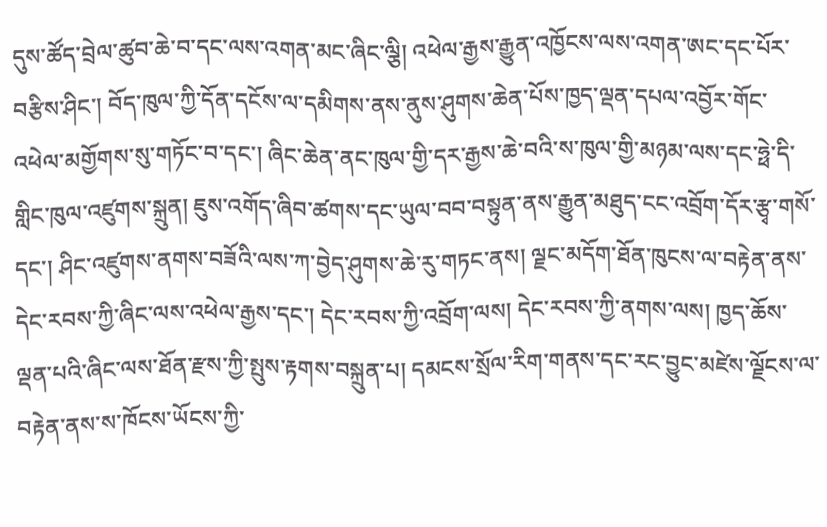དུས་ཚོད་བྲེལ་ཚུབ་ཆེ་བ་དང་ལས་འགན་མང་ཞིང་ལྕི། འཕེལ་རྒྱས་རྒྱུན་འཁྱོངས་ལས་འགན་ཨང་དང་པོར་བརྩིས་ཤིང་། བོད་ཁུལ་ཀྱི་དོན་དངོས་ལ་དམིགས་ནས་ནུས་ཤུགས་ཆེན་པོས་ཁྱད་ལྡན་དཔལ་འབྱོར་གོང་འཕེལ་མགྱོགས་སུ་གཏོང་བ་དང་། ཞིང་ཆེན་ནང་ཁུལ་གྱི་དར་རྒྱས་ཆེ་བའི་ས་ཁུལ་གྱི་མཉམ་ལས་དང་ཧྥེ་དི་གླིང་ཁུལ་འཛུགས་སྐྲུན། ཇུས་འགོད་ཞིབ་ཚགས་དང་ཡུལ་བབ་བསྟུན་ནས་རྒྱུན་མཐུད་ངང་འབྲོག་དོར་རྩྭ་གསོ་དང་། ཤིང་འཛུགས་ནགས་བཟོའི་ལས་ཀ་བྱེད་ཤུགས་ཆེ་རུ་གཏང་ནས། ལྗང་མདོག་ཐོན་ཁུངས་ལ་བརྟེན་ནས་དེང་རབས་ཀྱི་ཞིང་ལས་འཕེལ་རྒྱས་དང་། དེང་རབས་ཀྱི་འབྲོག་ལས། དེང་རབས་ཀྱི་ནགས་ལས། ཁྱད་ཆོས་ལྡན་པའི་ཞིང་ལས་ཐོན་རྫས་ཀྱི་སྤུས་རྟགས་བསྐྲུན་པ། དམངས་སྲོལ་རིག་གནས་དང་རང་བྱུང་མཛེས་ལྗོངས་ལ་བརྟེན་ནས་ས་ཁོངས་ཡོངས་ཀྱི་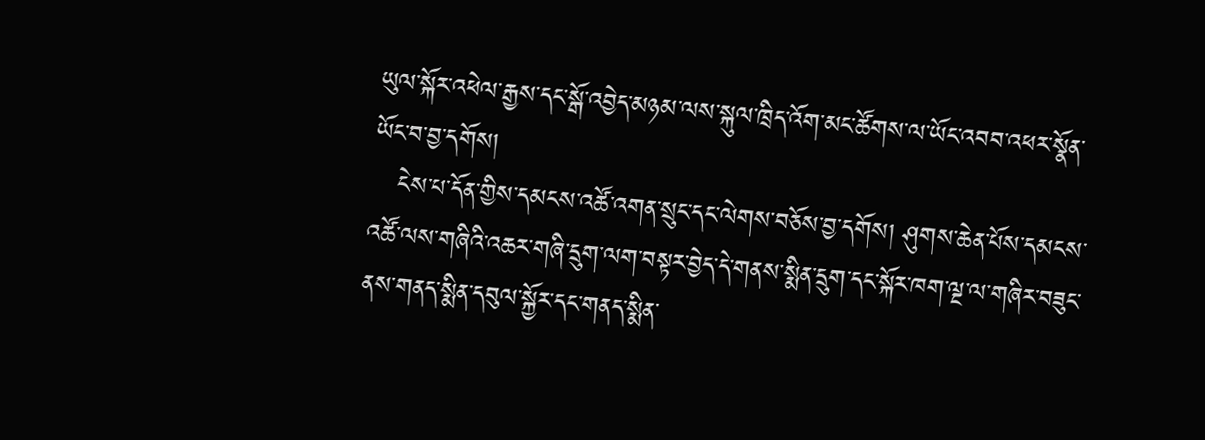ཡུལ་སྐོར་འཕེལ་རྒྱས་དང་སྒོ་འབྱེད་མཉམ་ལས་སྐུལ་ཁྲིད་འོག་མང་ཚོགས་ལ་ཡོང་འབབ་འཕར་སྣོན་ཡོང་བ་བྱ་དགོས།
   ངེས་པ་དོན་གྱིས་དམངས་འཚོ་འགན་སྲུང་དང་ལེགས་བཅོས་བྱ་དགོས། ཤུགས་ཆེན་པོས་དམངས་འཚོ་ལས་གཞིའི་འཆར་གཞི་དྲུག་ལག་བསྟར་བྱེད་དེ་གནས་སྨིན་དྲུག་དང་སྐོར་ཁག་ལྔ་ལ་གཞིར་བཟུང་ནས་གནད་སྨིན་དབུལ་སྐྱོར་དང་གནད་སྨིན་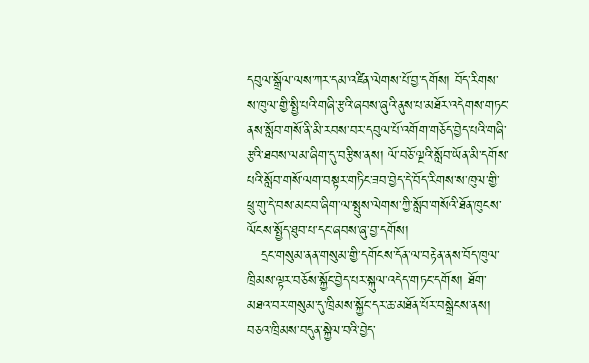དབུལ་སྒྲོལ་ལས་ཀར་དམ་འཛིན་ལེགས་པོ་བྱ་དགོས། བོད་རིགས་ས་ཁུལ་གྱི་སྤྱི་པའི་གཞི་རྩའི་ཞབས་ཞུའི་ནུས་པ་མཐོར་འདེགས་གཏང་ནས་སློབ་གསོ་ནི་མི་རབས་བར་དབུལ་པོ་འགོག་གཅོད་བྱེད་པའི་གཞི་རྩའི་ཐབས་ལམ་ཞིག་དུ་བརྩིས་ནས། ལོ་བཅོ་ལྔའི་སློབ་ཡོན་མི་དགོས་པའི་སློབ་གསོ་ལག་བསྟར་གཏིང་ཟབ་བྱེད་དེ་བོད་རིགས་ས་ཁུལ་གྱི་ཕྲུ་གུ་དེ་བས་མང་བ་ཞིག་ལ་སྤུས་ལེགས་ཀྱི་སློབ་གསོའི་ཐོན་ཁུངས་ལོངས་སྤྱོད་ཐུབ་པ་དང་ཞབས་ཞུ་བྱ་དགོས།
   དྲང་གསུམ་ནན་གསུམ་གྱི་དགོངས་དོན་ལ་བརྟེན་ནས་བོད་ཁུལ་ཁྲིམས་ལྟར་བཅོས་སྐྱོང་བྱེད་པར་སྐུལ་འདེད་གཏང་དགོས། ཐོག་མཐའ་བར་གསུམ་དུ་ཁྲིམས་སྐྱོང་དར་ཆ་མཐོན་པོར་བསྒྲེངས་ནས། བཅའ་ཁྲིམས་བདུན་སྐྱེལ་བའི་བྱེད་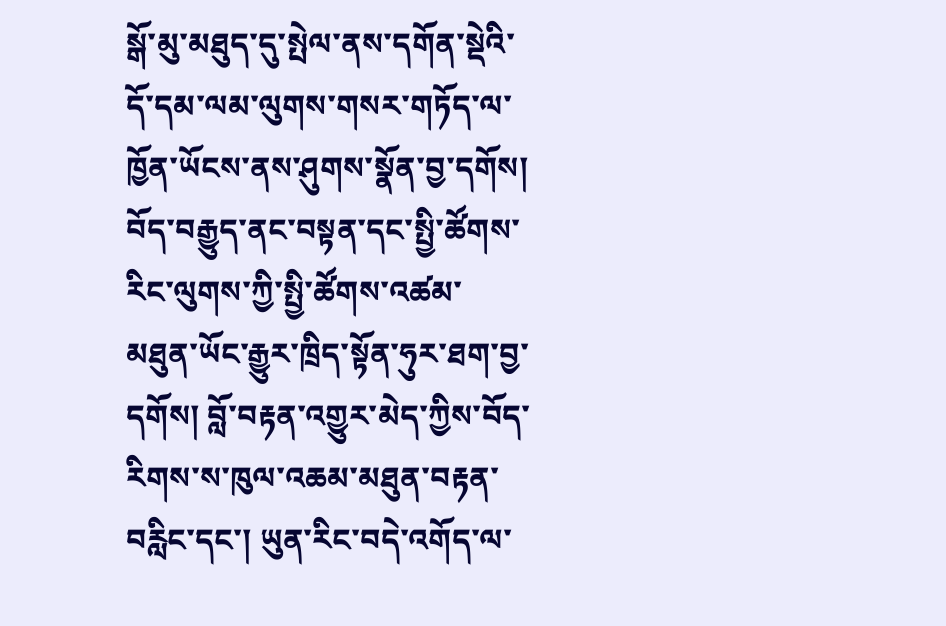སྒོ་མུ་མཐུད་དུ་སྤེལ་ནས་དགོན་སྡེའི་དོ་དམ་ལམ་ལུགས་གསར་གཏོད་ལ་ཁྱོན་ཡོངས་ནས་ཤུགས་སྣོན་བྱ་དགོས། བོད་བརྒྱུད་ནང་བསྟན་དང་སྤྱི་ཚོགས་རིང་ལུགས་ཀྱི་སྤྱི་ཚོགས་འཚམ་མཐུན་ཡོང་རྒྱུར་ཁྲིད་སྟོན་ཧུར་ཐག་བྱ་དགོས། བློ་བརྟན་འགྱུར་མེད་ཀྱིས་བོད་རིགས་ས་ཁུལ་འཆམ་མཐུན་བརྟན་བརླིང་དང་། ཡུན་རིང་བདེ་འགོད་ལ་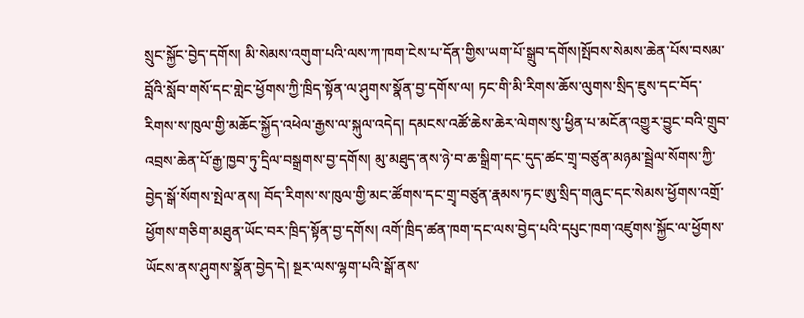སྲུང་སྐྱོང་བྱེད་དགོས། མི་སེམས་འགུག་པའི་ལས་ཀ་ཁག་ངེས་པ་དོན་གྱིས་ཡག་པོ་སྒྲུབ་དགོས།སྤོབས་སེམས་ཆེན་པོས་བསམ་བློའི་སློབ་གསོ་དང་གླེང་ཕྱོགས་ཀྱི་ཁྲིད་སྟོན་ལ་ཤུགས་སྣོན་བྱ་དགོས་ལ། ཏང་གི་མི་རིགས་ཆོས་ལུགས་སྲིད་ཇུས་དང་བོད་རིགས་ས་ཁུལ་གྱི་མཆོང་སྐྱོད་འཕེལ་རྒྱས་ལ་སྐུལ་འདེད། དམངས་འཚོ་ཆེས་ཆེར་ལེགས་སུ་ཕྱིན་པ་མངོན་འགྱུར་བྱུང་བའི་གྲུབ་འབྲས་ཆེན་པོ་རྒྱ་ཁྱབ་ཏུ་དྲིལ་བསྒྲགས་བྱ་དགོས། མུ་མཐུད་ནས་ཉེ་བ་ཆ་སྒྲིག་དང་དུད་ཚང་གྲྭ་བཙུན་མཉམ་སྦྲེལ་སོགས་ཀྱི་བྱེད་སྒོ་སོགས་སྤེལ་ནས། བོད་རིགས་ས་ཁུལ་གྱི་མང་ཚོགས་དང་གྲྭ་བཙུན་རྣམས་ཏང་ཨུ་སྲིད་གཞུང་དང་སེམས་ཕྱོགས་འགྲོ་ཕྱོགས་གཅིག་མཐུན་ཡོང་བར་ཁྲིད་སྟོན་བྱ་དགོས། འགོ་ཁྲིད་ཚན་ཁག་དང་ལས་བྱེད་པའི་དཔུང་ཁག་འཛུགས་སྐྱོང་ལ་ཕྱོགས་ཡོངས་ནས་ཤུགས་སྣོན་བྱེད་དེ། སྔར་ལས་ལྷག་པའི་སྒོ་ནས་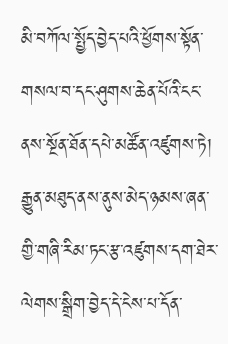མི་བཀོལ་སྤྱོད་བྱེད་པའི་ཕྱོགས་སྟོན་གསལ་བ་དང་ཤུགས་ཆེན་པོའི་ངང་ནས་སྔོན་ཐོན་དཔེ་མཚོན་འཛུགས་ཏེ། རྒྱུན་མཐུད་ནས་ནུས་མེད་ཉམས་ཞན་གྱི་གཞི་རིམ་ཏང་རྩ་འཛུགས་དག་ཐེར་ལེགས་སྒྲིག་བྱེད་དེ་ངེས་པ་དོན་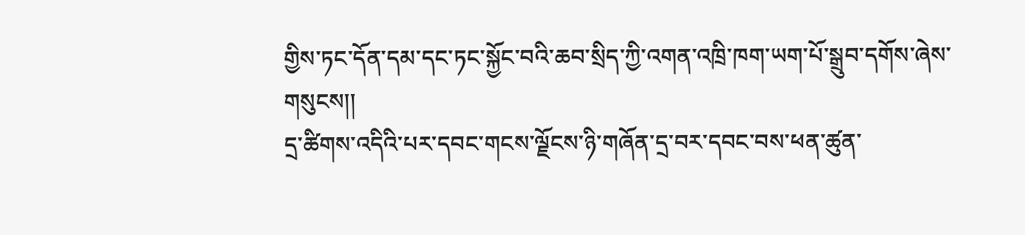གྱིས་ཏང་དོན་དམ་དང་ཏང་སྐྱོང་བའི་ཆབ་སྲིད་ཀྱི་འགན་འཁྲི་ཁག་ཡག་པོ་སྒྲུབ་དགོས་ཞེས་གསུངས།།
དྲ་ཚིགས་འདིའི་པར་དབང་གངས་ལྗོངས་ཉི་གཞོན་དྲ་བར་དབང་བས་ཕན་ཚུན་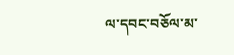ལ་དབང་བཅོལ་མ་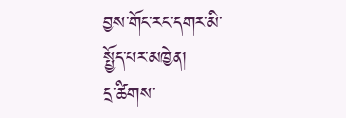བྱས་གོང་རང་དགར་མི་སྤྱོད་པར་མཁྱེན།
དྲ་ཚིགས་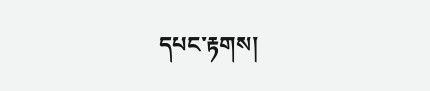དཔང་རྟགས།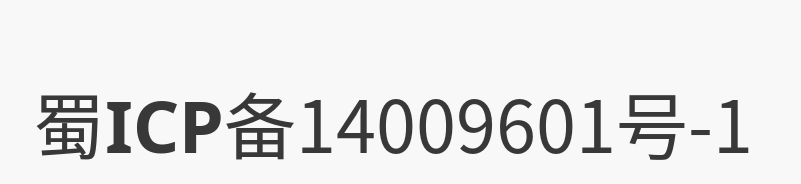蜀ICP备14009601号-1